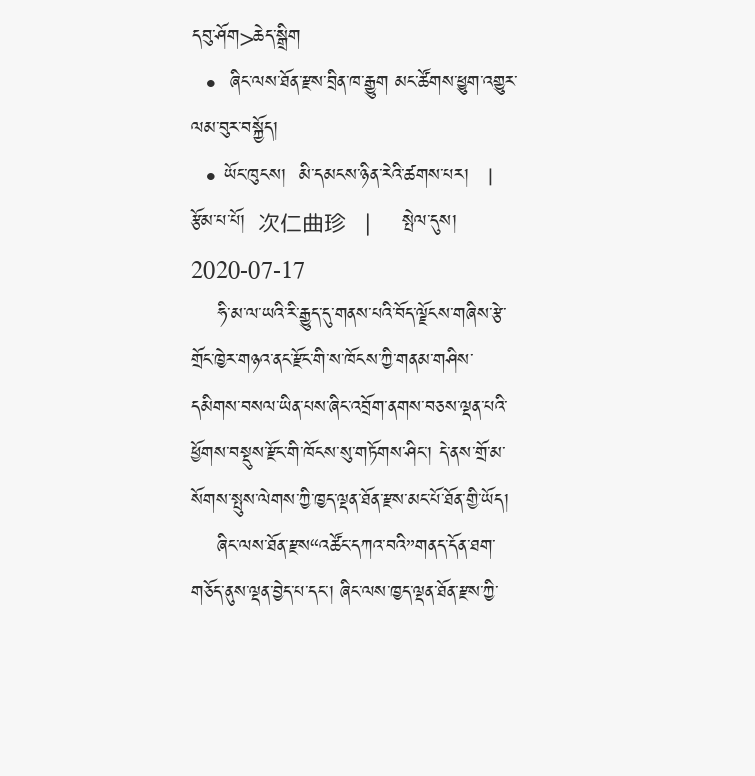དབུ་ཤོག>ཆེད་སྒྲིག
  •  ཞིང་ལས་ཐོན་རྫས་བྲིན་ཁ་རྒྱུག མང་ཚོགས་ཕྱུག་འགྱུར་ལམ་བུར་བསྐྱོད།
  • ཡོང་ཁུངས།  མི་དམངས་ཉིན་རེའི་ཚགས་པར།   |     རྩོམ་པ་པོ།  次仁曲珍   |     སྤེལ་དུས།  2020-07-17
    ཧི་མ་ལ་ཡའི་རི་རྒྱུད་དུ་གནས་པའི་བོད་ལྗོངས་གཞིས་རྩེ་གྲོང་ཁྱེར་གཉའ་ནང་རྫོང་གི་ས་ཁོངས་ཀྱི་གནམ་གཤིས་དམིགས་བསལ་ཡིན་པས་ཞིང་འབྲོག་ནགས་བཅས་ལྡན་པའི་ཕྱོགས་བསྡུས་རྫོང་གི་ཁོངས་སུ་གཏོགས་ཤིང་། དེ་ནས་གྲོ་མ་སོགས་སྤུས་ལེགས་ཀྱི་ཁྱད་ལྡན་ཐོན་རྫས་མང་པོ་ཐོན་གྱི་ཡོད།
    ཞིང་ལས་ཐོན་རྫས“འཚོང་དཀའ་བའི”གནད་དོན་ཐག་གཅོད་ནུས་ལྡན་བྱེད་པ་དང་། ཞིང་ལས་ཁྱད་ལྡན་ཐོན་རྫས་ཀྱི་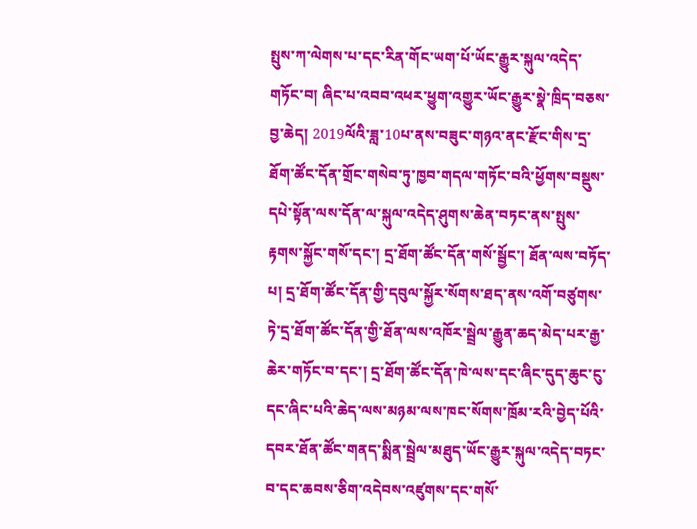སྤུས་ཀ་ལེགས་པ་དང་རིན་གོང་ཡག་པོ་ཡོང་རྒྱུར་སྐུལ་འདེད་གཏོང་བ། ཞིང་པ་འབབ་འཕར་ཕྱུག་འགྱུར་ཡོང་རྒྱུར་སྣེ་ཁྲིད་བཅས་བྱ་ཆེད། 2019ལོའི་ཟླ་10པ་ནས་བཟུང་གཉའ་ནང་རྫོང་གིས་དྲ་ཐོག་ཚོང་དོན་གྲོང་གསེབ་ཏུ་ཁྱབ་གདལ་གཏོང་བའི་ཕྱོགས་བསྡུས་དཔེ་སྟོན་ལས་དོན་ལ་སྐུལ་འདེད་ཤུགས་ཆེན་བཏང་ནས་སྤུས་རྟགས་སྐྱོང་གསོ་དང་། དྲ་ཐོག་ཚོང་དོན་གསོ་སྦྱོང་། ཐོན་ལས་བཏོད་པ། དྲ་ཐོག་ཚོང་དོན་གྱི་དབུལ་སྐྱོར་སོགས་ཐད་ནས་འགོ་བཙུགས་ཏེ་དྲ་ཐོག་ཚོང་དོན་གྱི་ཐོན་ལས་འཁོར་སྦྲེལ་རྒྱུན་ཆད་མེད་པར་རྒྱ་ཆེར་གཏོང་བ་དང་། དྲ་ཐོག་ཚོང་དོན་ཁེ་ལས་དང་ཞིང་དུད་ཆུང་ངུ་དང་ཞིང་པའི་ཆེད་ལས་མཉམ་ལས་ཁང་སོགས་ཁྲོམ་རའི་བྱེད་པོའི་དབར་ཐོན་ཚོང་གནད་སྨིན་སྦྲེལ་མཐུད་ཡོང་རྒྱུར་སྐུལ་འདེད་བཏང་བ་དང་ཆབས་ཅིག་འདེབས་འཛུགས་དང་གསོ་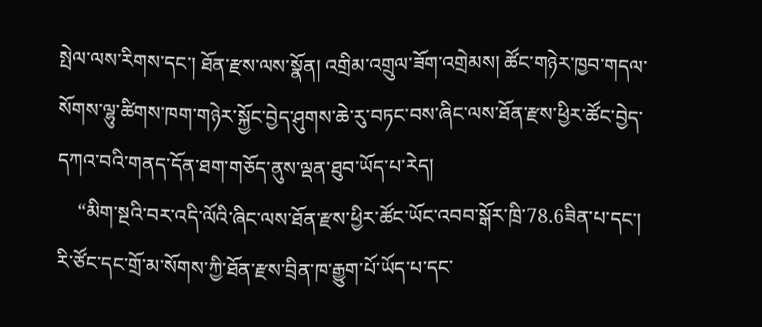སྤེལ་ལས་རིགས་དང་། ཐོན་རྫས་ལས་སྣོན། འགྲིམ་འགྲུལ་ཟོག་འགྲེམས། ཚོང་གཉེར་ཁྱབ་གདལ་སོགས་ལྷུ་ཚིགས་ཁག་གཉེར་སྐྱོང་བྱེད་ཤུགས་ཆེ་རུ་བཏང་བས་ཞིང་ལས་ཐོན་རྫས་ཕྱིར་ཚོང་བྱེད་དཀའ་བའི་གནད་དོན་ཐག་གཅོད་ནུས་ལྡན་ཐུབ་ཡོད་པ་རེད།
    “མིག་སྔའི་བར་འདི་ལོའི་ཞིང་ལས་ཐོན་རྫས་ཕྱིར་ཚོང་ཡོང་འབབ་སྒོར་ཁྲི་78.6ཟིན་པ་དང་། རི་ཙོང་དང་གྲོ་མ་སོགས་ཀྱི་ཐོན་རྫས་བྲིན་ཁ་རྒྱུག་པོ་ཡོད་པ་དང་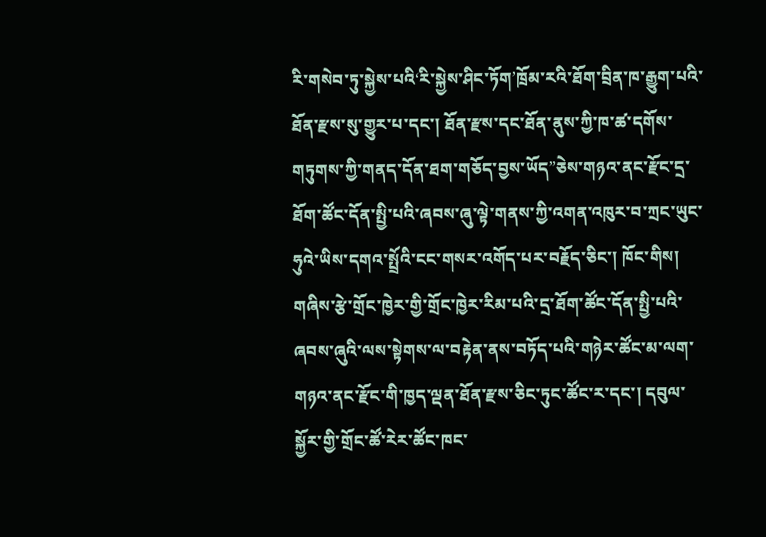རི་གསེབ་ཏུ་སྐྱེས་པའི‘རི་སྐྱེས་ཤིང་ཏོག’ཁྲོམ་རའི་ཐོག་བྲིན་ཁ་རྒྱུག་པའི་ཐོན་རྫས་སུ་གྱུར་པ་དང་། ཐོན་རྫས་དང་ཐོན་ནུས་ཀྱི་ཁ་ཚ་དགོས་གཏུགས་ཀྱི་གནད་དོན་ཐག་གཅོད་བྱས་ཡོད”ཅེས་གཉའ་ནང་རྫོང་དྲ་ཐོག་ཚོང་དོན་སྤྱི་པའི་ཞབས་ཞུ་ལྟེ་གནས་ཀྱི་འགན་འཁུར་བ་ཀྲང་ཡུང་ཧུའེ་ཡིས་དགའ་སྤྲོའི་ངང་གསར་འགོད་པར་བརྗོད་ཅིང་། ཁོང་གིས། གཞིས་རྩེ་གྲོང་ཁྱེར་གྱི་གྲོང་ཁྱེར་རིམ་པའི་དྲ་ཐོག་ཚོང་དོན་སྤྱི་པའི་ཞབས་ཞུའི་ལས་སྟེགས་ལ་བརྟེན་ནས་བཏོད་པའི་གཉེར་ཚོང་མ་ལག་གཉའ་ནང་རྫོང་གི་ཁྱད་ལྡན་ཐོན་རྫས་ཅིང་ཏུང་ཚོང་ར་དང་། དབུལ་སྐྱོར་གྱི་གྲོང་ཚོ་རེར་ཚོང་ཁང་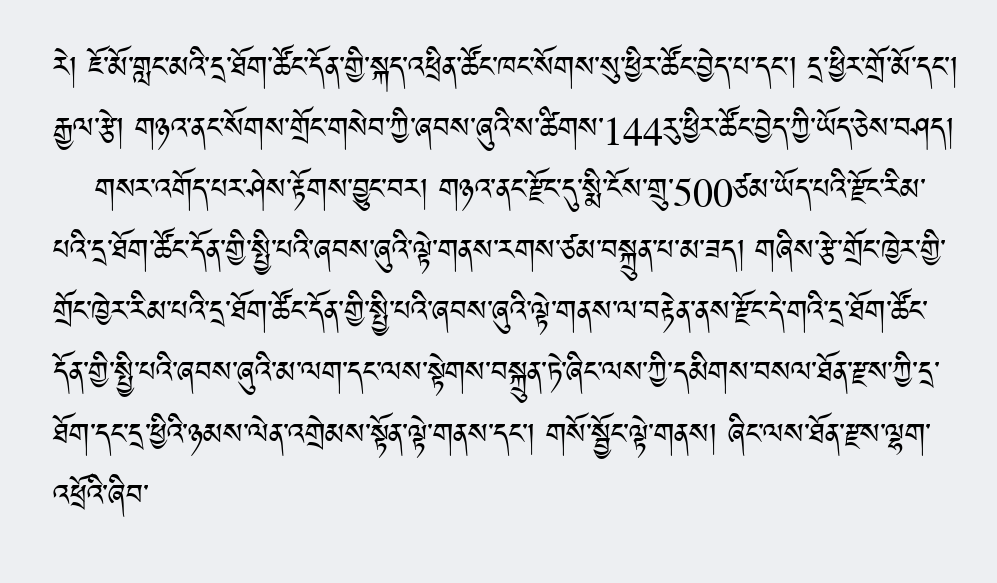རེ། ཇོ་མོ་གླང་མའི་དྲ་ཐོག་ཚོང་དོན་གྱི་སྐད་འཕྲིན་ཚོང་ཁང་སོགས་སུ་ཕྱིར་ཚོང་བྱེད་པ་དང་། དྲ་ཕྱིར་གྲོ་མོ་དང་། རྒྱལ་རྩེ། གཉའ་ནང་སོགས་གྲོང་གསེབ་ཀྱི་ཞབས་ཞུའི་ས་ཚིགས་144རུ་ཕྱིར་ཚོང་བྱེད་ཀྱི་ཡོད་ཅེས་བཤད།
    གསར་འགོད་པར་ཤེས་རྟོགས་བྱུང་བར། གཉའ་ནང་རྫོང་དུ་སྨི་ངོས་གྲུ་500ཙམ་ཡོད་པའི་རྫོང་རིམ་པའི་དྲ་ཐོག་ཚོང་དོན་གྱི་སྤྱི་པའི་ཞབས་ཞུའི་ལྟེ་གནས་རགས་ཙམ་བསྐྲུན་པ་མ་ཟད། གཞིས་རྩེ་གྲོང་ཁྱེར་གྱི་གྲོང་ཁྱེར་རིམ་པའི་དྲ་ཐོག་ཚོང་དོན་གྱི་སྤྱི་པའི་ཞབས་ཞུའི་ལྟེ་གནས་ལ་བརྟེན་ནས་རྫོང་དེ་གའི་དྲ་ཐོག་ཚོང་དོན་གྱི་སྤྱི་པའི་ཞབས་ཞུའི་མ་ལག་དང་ལས་སྟེགས་བསྐྲུན་ཏེ་ཞིང་ལས་ཀྱི་དམིགས་བསལ་ཐོན་རྫས་ཀྱི་དྲ་ཐོག་དང་དྲ་ཕྱིའི་ཉམས་ལེན་འགྲེམས་སྟོན་ལྟེ་གནས་དང་། གསོ་སྦྱོང་ལྟེ་གནས། ཞིང་ལས་ཐོན་རྫས་ལྷག་འཕྲོའི་ཞིབ་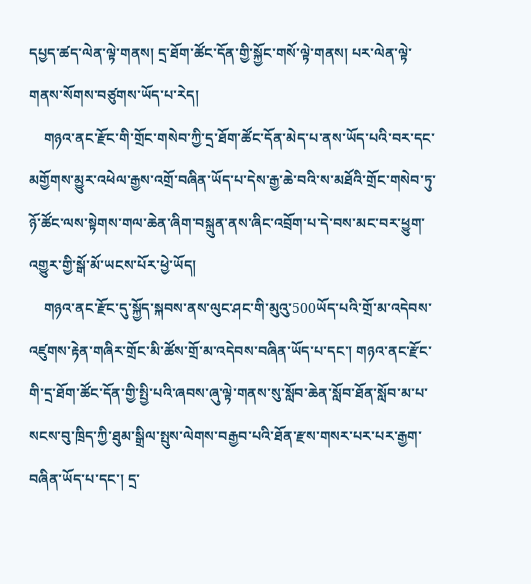དཔྱད་ཚད་ལེན་ལྟེ་གནས། དྲ་ཐོག་ཚོང་དོན་གྱི་སྐྱོང་གསོ་ལྟེ་གནས། པར་ལེན་ལྟེ་གནས་སོགས་བཙུགས་ཡོད་པ་རེད།
    གཉའ་ནང་རྫོང་གི་གྲོང་གསེབ་ཀྱི་དྲ་ཐོག་ཚོང་དོན་མེད་པ་ནས་ཡོད་པའི་བར་དང་མགྱོགས་མྱུར་འཕེལ་རྒྱས་འགྲོ་བཞིན་ཡོད་པ་དེས་རྒྱ་ཆེ་བའི་ས་མཐོའི་གྲོང་གསེབ་ཏུ་ཉོ་ཚོང་ལས་སྟེགས་གལ་ཆེན་ཞིག་བསྐྲུན་ནས་ཞིང་འབྲོག་པ་དེ་བས་མང་བར་ཕྱུག་འགྱུར་གྱི་སྒོ་མོ་ཡངས་པོར་ཕྱེ་ཡོད།
    གཉའ་ནང་རྫོང་དུ་སྐྱོད་སྐབས་ནས་ལུང་ཤང་གི་མུའུ་500ཡོད་པའི་གྲོ་མ་འདེབས་འཛུགས་རྟེན་གཞིར་གྲོང་མི་ཚོས་གྲོ་མ་འདེབས་བཞིན་ཡོད་པ་དང་། གཉའ་ནང་རྫོང་གི་དྲ་ཐོག་ཚོང་དོན་གྱི་སྤྱི་པའི་ཞབས་ཞུ་ལྟེ་གནས་སུ་སློབ་ཆེན་སློབ་ཐོན་སློབ་མ་པ་སངས་བུ་ཁྲིད་ཀྱི་ཐུམ་སྒྲིལ་སྤུས་ལེགས་བརྒྱབ་པའི་ཐོན་རྫས་གསར་པར་པར་རྒྱག་བཞིན་ཡོད་པ་དང་། དྲ་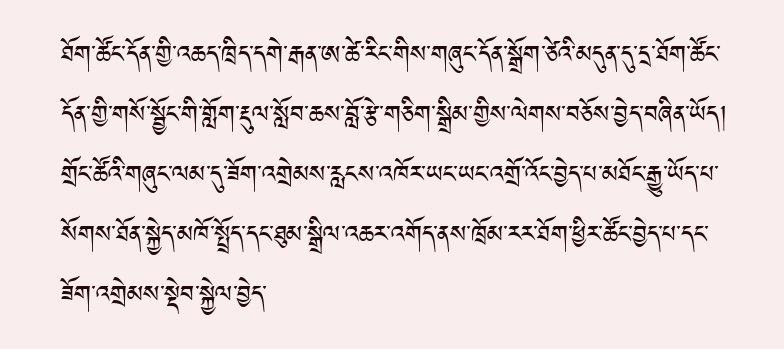ཐོག་ཚོང་དོན་གྱི་འཆད་ཁྲིད་དགེ་རྒན་ཨ་ཚེ་རིང་གིས་གཞུང་དོན་སྒྲོག་ཙེའི་མདུན་དུ་དྲ་ཐོག་ཚོང་དོན་གྱི་གསོ་སྦྱོང་གི་གློག་རྡུལ་སློབ་ཆས་བློ་རྩེ་གཅིག་སྒྲིམ་གྱིས་ལེགས་བཅོས་བྱེད་བཞིན་ཡོད། གྲོང་ཚོའི་གཞུང་ལམ་དུ་ཟོག་འགྲེམས་རླངས་འཁོར་ཡང་ཡང་འགྲོ་འོང་བྱེད་པ་མཐོང་རྒྱུ་ཡོད་པ་སོགས་ཐོན་སྐྱེད་མཁོ་སྤྲོད་དང་ཐུམ་སྒྲིལ་འཆར་འགོད་ནས་ཁྲོམ་རར་ཐོག་ཕྱིར་ཚོང་བྱེད་པ་དང་ཟོག་འགྲེམས་སྡེབ་སྐྱེལ་བྱེད་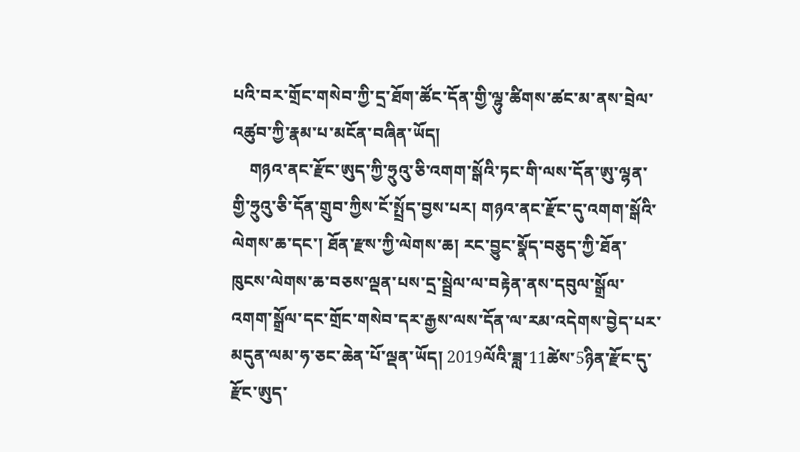པའི་བར་གྲོང་གསེབ་ཀྱི་དྲ་ཐོག་ཚོང་དོན་གྱི་ལྷུ་ཚིགས་ཚང་མ་ནས་བྲེལ་འཚུབ་ཀྱི་རྣམ་པ་མངོན་བཞིན་ཡོད།
    གཉའ་ནང་རྫོང་ཨུད་ཀྱི་ཧྲུའུ་ཅི་འགག་སྒོའི་ཏང་གི་ལས་དོན་ཨུ་ལྷན་གྱི་ཧྲུའུ་ཅི་དོན་གྲུབ་ཀྱིས་ངོ་སྤྲོད་བྱས་པར། གཉའ་ནང་རྫོང་དུ་འགག་སྒོའི་ལེགས་ཆ་དང་། ཐོན་རྫས་ཀྱི་ལེགས་ཆ། རང་བྱུང་སྣོད་བཅུད་ཀྱི་ཐོན་ཁུངས་ལེགས་ཆ་བཅས་ལྡན་པས་དྲ་སྦྲེལ་ལ་བརྟེན་ནས་དབུལ་སྒྲོལ་འགག་སྒྲོལ་དང་གྲོང་གསེབ་དར་རྒྱས་ལས་དོན་ལ་རམ་འདེགས་བྱེད་པར་མདུན་ལམ་ཧ་ཅང་ཆེན་པོ་ལྡན་ཡོད། 2019ལོའི་ཟླ་11ཚེས་5ཉིན་རྫོང་དུ་རྫོང་ཨུད་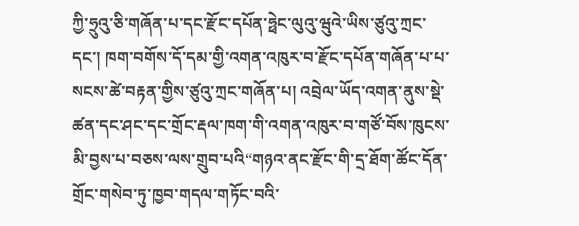ཀྱི་ཧྲུའུ་ཅི་གཞོན་པ་དང་རྫོང་དཔོན་ཧྥེང་ལུའུ་ཝུའེ་ཡིས་ཙུའུ་ཀྲང་དང་། ཁག་བགོས་དོ་དམ་གྱི་འགན་འཁུར་བ་རྫོང་དཔོན་གཞོན་པ་པ་སངས་ཚེ་བརྟན་གྱིས་ཙུའུ་ཀྲང་གཞོན་པ། འབྲེལ་ཡོད་འགན་ནུས་སྡེ་ཚན་དང་ཤང་དང་གྲོང་རྡལ་ཁག་གི་འགན་འཁུར་བ་གཙོ་བོས་ཁུངས་མི་བྱས་པ་བཅས་ལས་གྲུབ་པའི“གཉའ་ནང་རྫོང་གི་དྲ་ཐོག་ཚོང་དོན་གྲོང་གསེབ་ཏུ་ཁྱབ་གདལ་གཏོང་བའི་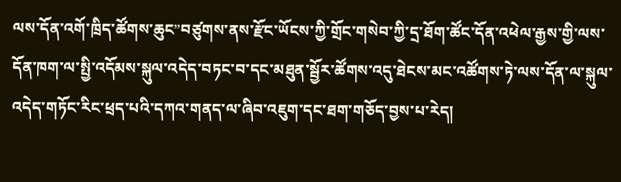ལས་དོན་འགོ་ཁྲིད་ཚོགས་ཆུང”བཙུགས་ནས་རྫོང་ཡོངས་ཀྱི་གྲོང་གསེབ་ཀྱི་དྲ་ཐོག་ཚོང་དོན་འཕེལ་རྒྱས་གྱི་ལས་དོན་ཁག་ལ་སྤྱི་འདོམས་སྐུལ་འདེད་བཏང་བ་དང་མཐུན་སྦྱོར་ཚོགས་འདུ་ཐེངས་མང་འཚོགས་ཏེ་ལས་དོན་ལ་སྐུལ་འདེད་གཏོང་རིང་ཕྲད་པའི་དཀའ་གནད་ལ་ཞིབ་འཇུག་དང་ཐག་གཅོད་བྱས་པ་རེད།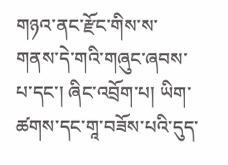གཉའ་ནང་རྫོང་གིས་ས་གནས་དེ་གའི་གཞུང་ཞབས་པ་དང་། ཞིང་འབྲོག་པ། ཡིག་ཚགས་དང་གཱ་བཟོས་པའི་དུད་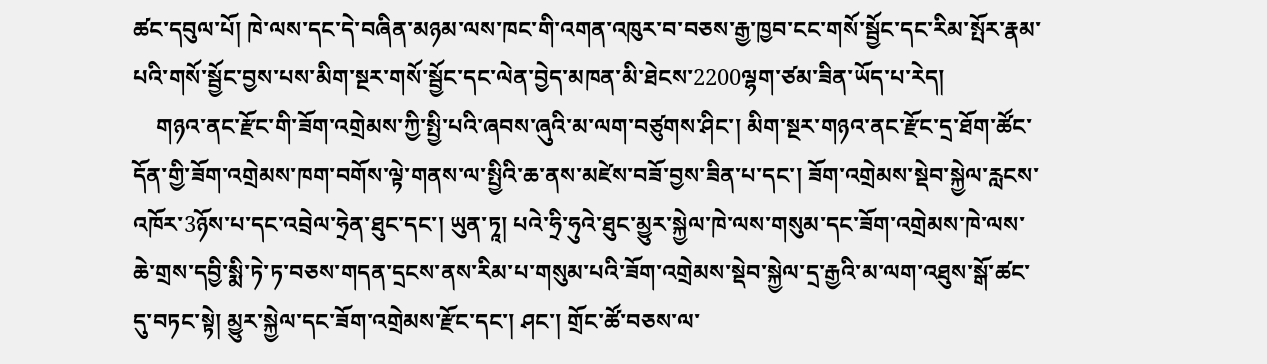ཚང་དབུལ་པོ། ཁེ་ལས་དང་དེ་བཞིན་མཉམ་ལས་ཁང་གི་འགན་འཁུར་བ་བཅས་རྒྱ་ཁྱབ་ངང་གསོ་སྦྱོང་དང་རིམ་སྤོར་རྣམ་པའི་གསོ་སྦྱོང་བྱས་པས་མིག་སྔར་གསོ་སྦྱོང་དང་ལེན་བྱེད་མཁན་མི་ཐེངས་2200ལྷག་ཙམ་ཟིན་ཡོད་པ་རེད།
    གཉའ་ནང་རྫོང་གི་ཟོག་འགྲེམས་ཀྱི་སྤྱི་པའི་ཞབས་ཞུའི་མ་ལག་བཙུགས་ཤིང་། མིག་སྔར་གཉའ་ནང་རྫོང་དྲ་ཐོག་ཚོང་དོན་གྱི་ཟོག་འགྲེམས་ཁག་བགོས་ལྟེ་གནས་ལ་སྤྱིའི་ཆ་ནས་མཛེས་བཟོ་བྱས་ཟིན་པ་དང་། ཟོག་འགྲེམས་སྡེབ་སྐྱེལ་རླངས་འཁོར་3ཉོས་པ་དང་འབྲེལ་ཧྲེན་ཐུང་དང་། ཡུན་ཏཱ། པའེ་ཧྲི་ཧུའེ་ཐུང་མྱུར་སྐྱེལ་ཁེ་ལས་གསུམ་དང་ཟོག་འགྲེམས་ཁེ་ལས་ཆེ་གྲས་དབྱི་སྨི་ཏེ་ཏ་བཅས་གདན་དྲངས་ནས་རིམ་པ་གསུམ་པའི་ཟོག་འགྲེམས་སྡེབ་སྐྱེལ་དྲ་རྒྱའི་མ་ལག་འཐུས་སྒོ་ཚང་དུ་བཏང་སྟེ། མྱུར་སྐྱེལ་དང་ཟོག་འགྲེམས་རྫོང་དང་། ཤང་། གྲོང་ཚོ་བཅས་ལ་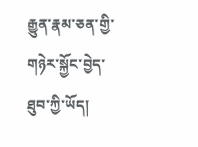རྒྱུན་རྣམ་ཅན་གྱི་གཉེར་སྐྱོང་བྱེད་ཐུབ་ཀྱི་ཡོད།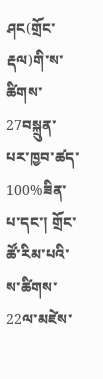ཤང(གྲོང་རྡལ)གི་ས་ཚིགས་27བསྐྲུན་པར་ཁྱབ་ཚད་100%ཟིན་པ་དང་། གྲོང་ཚོ་རིམ་པའི་ས་ཚིགས་22ལ་མཛེས་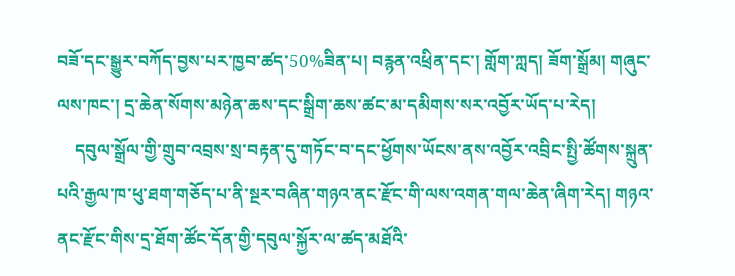བཟོ་དང་སྒྱུར་བཀོད་བྱས་པར་ཁྱབ་ཚད་50%ཟིན་པ། བརྙན་འཕྲིན་དང་། གློག་ཀླད། ཟོག་སྒྲོམ། གཞུང་ལས་ཁང་། དྲ་ཆེན་སོགས་མཉེན་ཆས་དང་སྒྲིག་ཆས་ཚང་མ་དམིགས་སར་འབྱོར་ཡོད་པ་རེད།
    དབུལ་སྒྲོལ་གྱི་གྲུབ་འབྲས་སྲ་བརྟན་དུ་གཏོང་བ་དང་ཕྱོགས་ཡོངས་ནས་འབྱོར་འབྲིང་སྤྱི་ཚོགས་སྐྲུན་པའི་རྒྱལ་ཁ་ཕུ་ཐག་གཅོད་པ་ནི་སྔར་བཞིན་གཉའ་ནང་རྫོང་གི་ལས་འགན་གལ་ཆེན་ཞིག་རེད། གཉའ་ནང་རྫོང་གིས་དྲ་ཐོག་ཚོང་དོན་གྱི་དབུལ་སྐྱོར་ལ་ཚད་མཐོའི་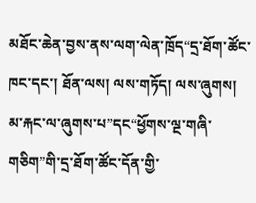མཐོང་ཆེན་བྱས་ནས་ལག་ལེན་ཁྲོད“དྲ་ཐོག་ཚོང་ཁང་དང་། ཐོན་ལས། ལས་གཏོད། ལས་ཞུགས། མ་རྐང་ལ་ཞུགས་པ”དང“ཕྱོགས་ལྔ་གཞི་གཅིག”གི་དྲ་ཐོག་ཚོང་དོན་གྱི་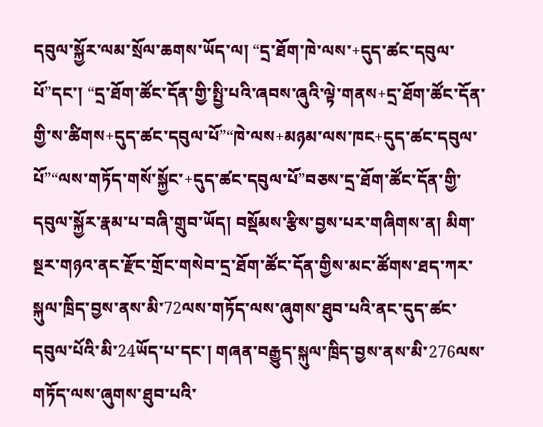དབུལ་སྐྱོར་ལམ་སྲོལ་ཆགས་ཡོད་ལ། “དྲ་ཐོག་ཁེ་ལས་+དུད་ཚང་དབུལ་པོ”དང་། “དྲ་ཐོག་ཚོང་དོན་གྱི་སྤྱི་པའི་ཞབས་ཞུའི་ལྟེ་གནས+དྲ་ཐོག་ཚོང་དོན་གྱི་ས་ཚིགས+དུད་ཚང་དབུལ་པོ”“ཁེ་ལས+མཉམ་ལས་ཁང+དུད་ཚང་དབུལ་པོ”“ལས་གཏོད་གསོ་སྐྱོང་+དུད་ཚང་དབུལ་པོ”བཅས་དྲ་ཐོག་ཚོང་དོན་གྱི་དབུལ་སྐྱོར་རྣམ་པ་བཞི་གྲུབ་ཡོད། བསྡོམས་རྩིས་བྱས་པར་གཞིགས་ན། མིག་སྔར་གཉའ་ནང་རྫོང་གྲོང་གསེབ་དྲ་ཐོག་ཚོང་དོན་གྱིས་མང་ཚོགས་ཐད་ཀར་སྐུལ་ཁྲིད་བྱས་ནས་མི་72ལས་གཏོད་ལས་ཞུགས་ཐུབ་པའི་ནང་དུད་ཚང་དབུལ་པོའི་མི་24ཡོད་པ་དང་། གཞན་བརྒྱུད་སྐུལ་ཁྲིད་བྱས་ནས་མི་276ལས་གཏོད་ལས་ཞུགས་ཐུབ་པའི་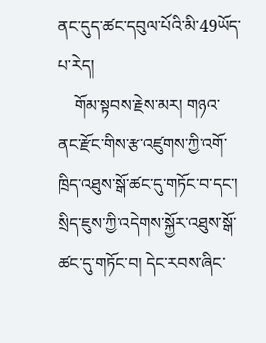ནང་དུད་ཚང་དབུལ་པོའི་མི་49ཡོད་པ་རེད།
    གོམ་སྟབས་རྗེས་མར། གཉའ་ནང་རྫོང་གིས་རྩ་འཛུགས་ཀྱི་འགོ་ཁྲིད་འཐུས་སྒོ་ཚང་དུ་གཏོང་བ་དང་། སྲིད་ཇུས་ཀྱི་འདེགས་སྐྱོར་འཐུས་སྒོ་ཚང་དུ་གཏོང་བ། དེང་རབས་ཞིང་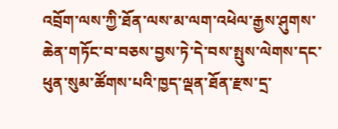འབྲོག་ལས་ཀྱི་ཐོན་ལས་མ་ལག་འཕེལ་རྒྱས་ཤུགས་ཆེན་གཏོང་བ་བཅས་བྱས་ཏེ་དེ་བས་སྤུས་ལེགས་དང་ཕུན་སུམ་ཚོགས་པའི་ཁྱད་ལྡན་ཐོན་རྫས་དྲ་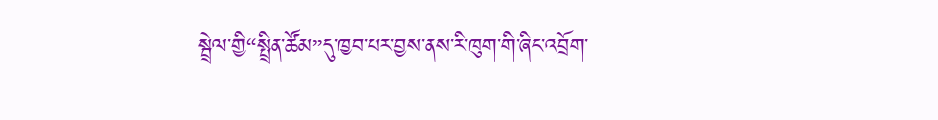སྦྲེལ་གྱི“སྤྲིན་ཚོམ”དུ་ཁྱབ་པར་བྱས་ནས་རི་ཁུག་གི་ཞིང་འབྲོག་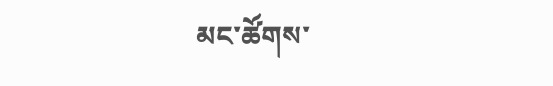མང་ཚོགས་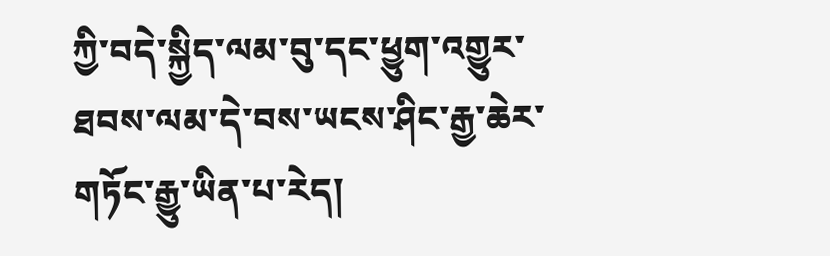ཀྱི་བདེ་སྐྱིད་ལམ་བུ་དང་ཕྱུག་འགྱུར་ཐབས་ལམ་དེ་བས་ཡངས་ཤིང་རྒྱ་ཆེར་གཏོང་རྒྱུ་ཡིན་པ་རེད།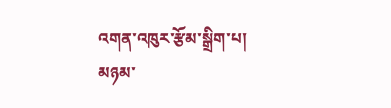འགན་འཁུར་རྩོམ་སྒྲིག་པ།
མཉམ་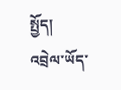སྤྱོད།
འབྲེལ་ཡོད་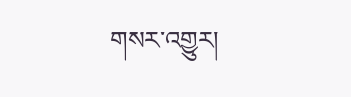གསར་འགྱུར།